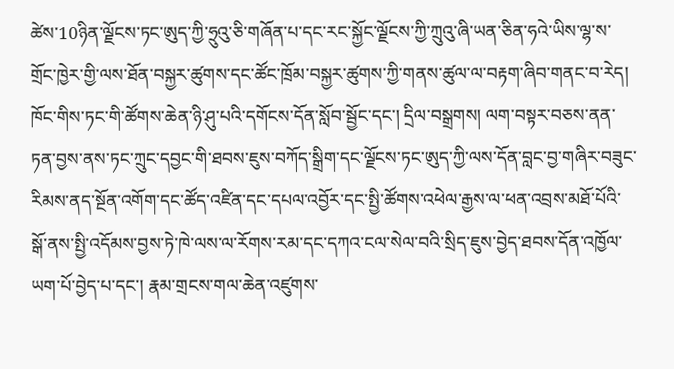ཚེས་10ཉིན་ལྗོངས་ཏང་ཨུད་ཀྱི་ཧྲུའུ་ཅི་གཞོན་པ་དང་རང་སྐྱོང་ལྗོངས་ཀྱི་ཀྲུའུ་ཞི་ཡན་ཅིན་ཧའེ་ཡིས་ལྷ་ས་གྲོང་ཁྱེར་གྱི་ལས་ཐོན་བསྐྱར་ཚུགས་དང་ཚོང་ཁྲོམ་བསྐྱར་ཚུགས་ཀྱི་གནས་ཚུལ་ལ་བརྟག་ཞིབ་གནང་བ་རེད། ཁོང་གིས་ཏང་གི་ཚོགས་ཆེན་ཉི་ཤུ་པའི་དགོངས་དོན་སློབ་སྦྱོང་དང་། དྲིལ་བསྒྲགས། ལག་བསྟར་བཅས་ནན་ཏན་བྱས་ནས་ཏང་ཀྲུང་དབྱང་གི་ཐབས་ཇུས་བཀོད་སྒྲིག་དང་ལྗོངས་ཏང་ཨུད་ཀྱི་ལས་དོན་བླང་བྱ་གཞིར་བཟུང་རིམས་ནད་སྔོན་འགོག་དང་ཚོད་འཛིན་དང་དཔལ་འབྱོར་དང་སྤྱི་ཚོགས་འཕེལ་རྒྱས་ལ་ཕན་འབྲས་མཐོ་པོའི་སྒོ་ནས་སྤྱི་འདོམས་བྱས་ཏེ་ཁེ་ལས་ལ་རོགས་རམ་དང་དཀའ་ངལ་སེལ་བའི་སྲིད་ཇུས་བྱེད་ཐབས་དོན་འཁྱོལ་ཡག་པོ་བྱེད་པ་དང་། རྣམ་གྲངས་གལ་ཆེན་འཛུགས་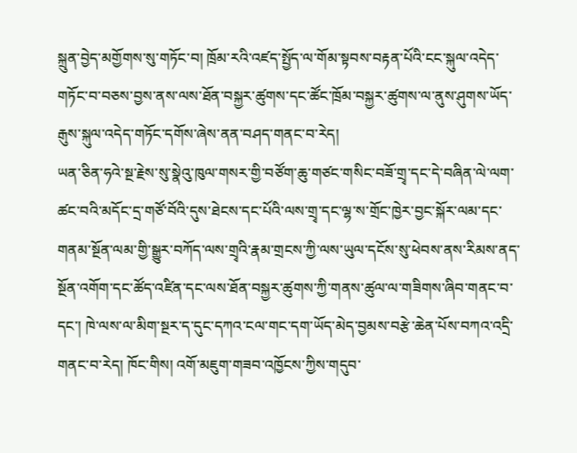སྐྲུན་བྱེད་མགྱོགས་སུ་གཏོང་བ། ཁྲོམ་རའི་འཛད་སྤྱོད་ལ་གོམ་སྟབས་བརྟན་པོའི་ངང་སྐུལ་འདེད་གཏོང་བ་བཅས་བྱས་ནས་ལས་ཐོན་བསྐྱར་ཚུགས་དང་ཚོང་ཁྲོམ་བསྐྱར་ཚུགས་ལ་ནུས་ཤུགས་ཡོད་རྒུས་སྐུལ་འདེད་གཏོང་དགོས་ཞེས་ནན་བཤད་གནང་བ་རེད།
ཡན་ཅིན་ཧའེ་སྔ་རྗེས་སུ་སྣེའུ་ཁུལ་གསར་གྱི་བཙོག་ཆུ་གཙང་གསིང་བཟོ་གྲྭ་དང་དེ་བཞིན་ལེ་ལག་ཚང་བའི་མདོང་དྲ་གཙོ་བོའི་དུས་ཐེངས་དང་པོའི་ལས་གྲྭ་དང་ལྷ་ས་གྲོང་ཁྱེར་བྱང་སྐོར་ལམ་དང་གནམ་སྔོན་ལམ་གྱི་སྒྱུར་བཀོད་ལས་གྲྭའི་རྣམ་གྲངས་ཀྱི་ལས་ཡུལ་དངོས་སུ་ཕེབས་ནས་རིམས་ནད་སྔོན་འགོག་དང་ཚོད་འཛིན་དང་ལས་ཐོན་བསྐྱར་ཚུགས་ཀྱི་གནས་ཚུལ་ལ་གཟིགས་ཞིབ་གནང་བ་དང་། ཁེ་ལས་ལ་མིག་སྔར་ད་དུང་དཀའ་ངལ་གང་དག་ཡོད་མེད་བྱམས་བརྩེ་ཆེན་པོས་བཀའ་འདྲི་གནང་བ་རེད། ཁོང་གིས། འགོ་མཇུག་གཟབ་འཁྱོངས་ཀྱིས་གདུབ་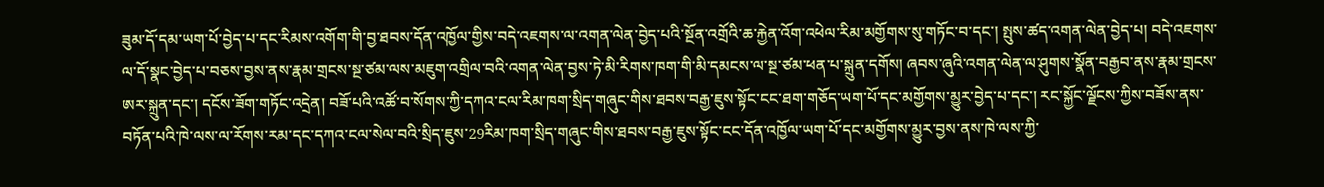ཟུམ་དོ་དམ་ཡག་པོ་བྱེད་པ་དང་རིམས་འགོག་གི་བྱ་ཐབས་དོན་འཁྱོལ་གྱིས་བདེ་འཇགས་ལ་འགན་ལེན་བྱེད་པའི་སྔོན་འགྲོའི་ཆ་རྐྱེན་འོག་འཕེལ་རིམ་མགྱོགས་སུ་གཏོང་བ་དང་། སྤུས་ཚད་འགན་ལེན་བྱེད་པ། བདེ་འཇགས་ལ་དོ་སྣང་བྱེད་པ་བཅས་བྱས་ནས་རྣམ་གྲངས་སྔ་ཙམ་ལས་མཇུག་འགྲིལ་བའི་འགན་ལེན་བྱས་ཏེ་མི་རིགས་ཁག་གི་མི་དམངས་ལ་སྔ་ཙམ་ཕན་པ་སྐྲུན་དགོས། ཞབས་ཞུའི་འགན་ལེན་ལ་ཤུགས་སྣོན་བརྒྱབ་ནས་རྣམ་གྲངས་ཨར་སྐྲུན་དང་། དངོས་ཟོག་གཏོང་འདྲེན། བཟོ་པའི་འཚོ་བ་སོགས་ཀྱི་དཀའ་ངལ་རིམ་ཁག་སྲིད་གཞུང་གིས་ཐབས་བརྒྱ་ཇུས་སྟོང་ངང་ཐག་གཅོད་ཡག་པོ་དང་མགྱོགས་མྱུར་བྱེད་པ་དང་། རང་སྐྱོང་ལྗོངས་ཀྱིས་བཟོས་ནས་བཏོན་པའི་ཁེ་ལས་ལ་རོགས་རམ་དང་དཀའ་ངལ་སེལ་བའི་སྲིད་ཇུས་29རིམ་ཁག་སྲིད་གཞུང་གིས་ཐབས་བརྒྱ་ཇུས་སྟོང་ངང་དོན་འཁྱོལ་ཡག་པོ་དང་མགྱོགས་མྱུར་བྱས་ནས་ཁེ་ལས་ཀྱི་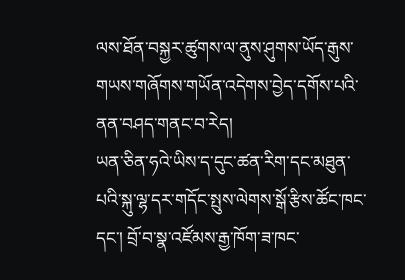ལས་ཐོན་བསྐྱར་ཚུགས་ལ་ནུས་ཤུགས་ཡོད་རྒུས་གཡས་གཞོགས་གཡོན་འདེགས་བྱེད་དགོས་པའི་ནན་བཤད་གནང་བ་རེད།
ཡན་ཅིན་ཧའེ་ཡིས་ད་དུང་ཚན་རིག་དང་མཐུན་པའི་སྐུ་ལྷ་དར་གདོང་སྤུས་ལེགས་སྒོ་རྩིས་ཚོང་ཁང་དང་། བྲོ་བ་སྣ་འཛོམས་རྒྱ་ཁོག་ཟ་ཁང་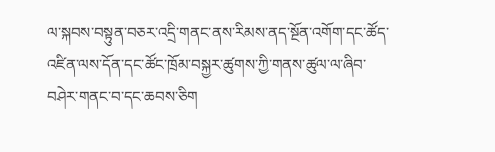ལ་སྐབས་བསྟུན་བཅར་འདྲི་གནང་ནས་རིམས་ནད་སྔོན་འགོག་དང་ཚོད་འཛིན་ལས་དོན་དང་ཚོང་ཁྲོམ་བསྐྱར་ཚུགས་ཀྱི་གནས་ཚུལ་ལ་ཞིབ་བཤེར་གནང་བ་དང་ཆབས་ཅིག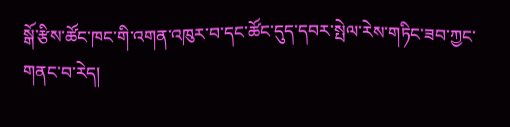སྒོ་རྩིས་ཚོང་ཁང་གི་འགན་འཁུར་བ་དང་ཚོང་དུད་དབར་སྤེལ་རེས་གཏིང་ཟབ་ཀྱང་གནང་བ་རེད།